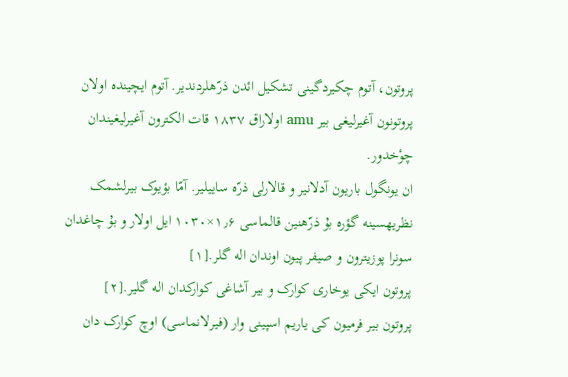پروتون، آتوم چکیردگینی تشکیل ائدن ذرّهلردندیر. آتوم ایچینده اولان پروتونون آغیرلیغی بیر amu اولاراق ۱۸۳۷ قات الکترون آغیرلیغیندان چوْخدور.
ان یونگول باریون آدلانیر و قالارلی ذرّه ساییلیر. آمّا بؤیوک بیرلشمک نظریهسینه گؤره بۇ ذرّهنین قالماسی ۱٫۶×۱۰۳۰ ایل اولار و بۇ چاغدان سونرا پوزیترون و صیفر پیون اوندان اله گلر.[۱]
پروتون ایکی یوخاری کوارک و بیر آشاغی کوارکدان اله گلیر.[۲]
پروتون بیر فرمیون کی یاریم اسپینی وار (فیرلانماسی) اوچ کوارک دان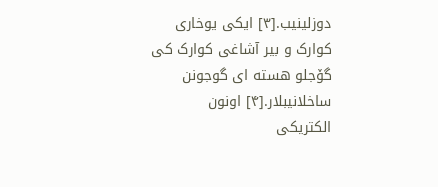دوزلینیب.[۳] ایکی یوخاری کوارک و بیر آشاغی کوارک کی گۆجلو هسته ای گوجونن ساخلانیبلار.[۴] اونون الکتریکی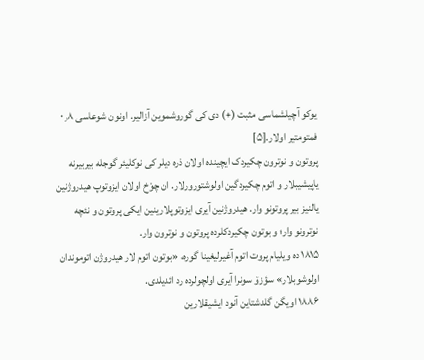یوکو آچیلشماسی مثبت (+) دی کی گوروشموین آزالیر. اونون شوعاسی ۰٫۸ فمتومتیر اولار.[۵]
پروتون و نوترون چکیردک ایچینده اولان ذره دیلر کی نوکلیئر گوجله بیربیرنه یاپیشیبلار و اتوم چکیردگین اولوشتورورلار. ان چوْخ اولان ایزوتوپ هیدروژنین یالنیز بیر پروتونو وار. هیدروژنین آیری ایزوتوپلارینین ایکی پروتون و نئچه نوترونو وار؛ و بوتون چکیردکلرده پروتون و نوترون وار.
۱۸۱۵ ده ویلیام پروت اتوم آغیرلیغینا گوره، «بوتون اتوم لار هیدروژن اتوموندان اولوشوبلار» سؤزۆ سونرا آیری اولچولرده رد ائدیلدی.
۱۸۸۶ اویگن گلدشتاین آنود ایشیقلارین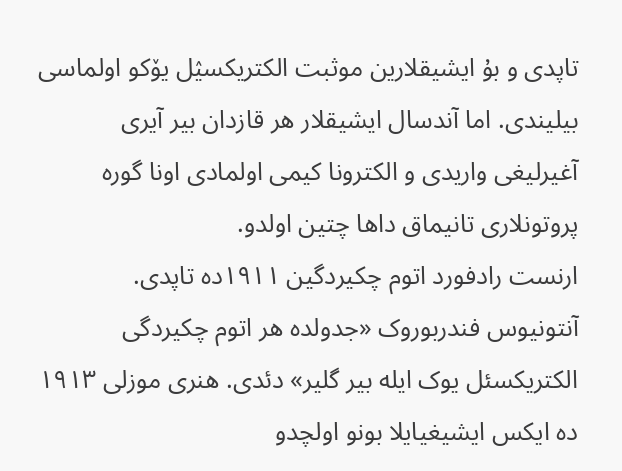تاپدی و بۇ ایشیقلارین موثبت الکتریکسؽل یۆکو اولماسی بیلیندی. اما آندسال ایشیقلار هر قازدان بیر آیری آغیرلیغی واریدی و الکترونا کیمی اولمادی اونا گوره پروتونلاری تانیماق داها چتین اولدو.
ارنست رادفورد اتوم چکیردگین ۱۹۱۱ده تاپدی.
آنتونیوس فندربوروک «جدولده هر اتوم چکیردگی الکتریکسئل یوک ایله بیر گلیر» دئدی. هنری موزلی ۱۹۱۳ ده ایکس ایشیغیایلا بونو اولچدو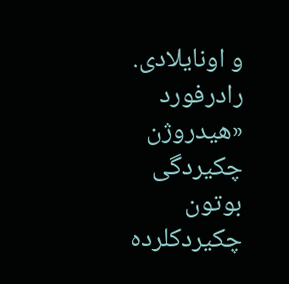و اونایلادی.
رادرفورد «هیدروژن چکیردگی بوتون چکیردکلرده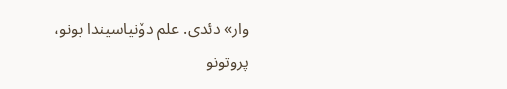وار» دئدی. علم دۆنیاسیندا بونو، پروتونو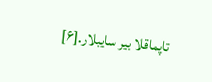تاپماقلا بیر سایبلار.[۶]